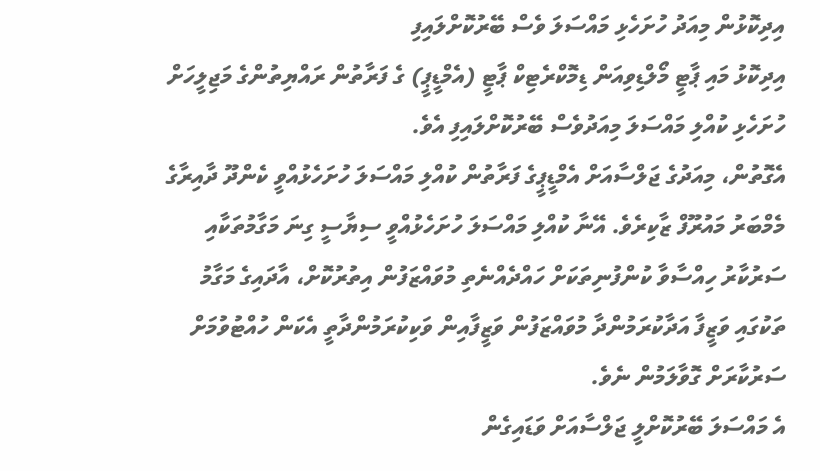އިދިކޮޅުން މިއަދު ހުށަހެޅި މައްސަލަ ވެސް ބޭރުކޮށްލައިފި
އިދިކޮޅު މައި ޕާޓީ މޯލްޑިވިއަން ޑިމޮކްރެޓިކް ޕާޓީ (އެމްޑީޕީ) ގެ ފަރާތުން ރައްޔިތުންގެ މަޖިލީހަށް ހުށަހެޅި ކުއްލި މައްސަލަ މިއަދުވެސް ބޭރުކޮށްލައިފި އެވެ.
އެގޮތުން، މިއަދުގެ ޖަލްސާއަށް އެމްޑީޕީގެ ފަރާތުން ކުއްލި މައްސަލަ ހުށަހެޅުއްވީ ކެންދޫ ދާއިރާގެ މެމްބަރު މައުރޫފް ޒާކިރެވެ. އޭނާ ކުއްލި މައްސަލަ ހުށަހެޅުއްވީ ސިޔާސީ ގިނަ މަގާމުތަކާއި ސަރުކާރު ހިއްސާވާ ކުންފުނިތަކަށް ހައްދެއްނެތި މުވައްޒަފުން އިތުރުކޮށް، އާދައިގެ މަގާމު ތަކުގައި ވަޒީފާ އަދާކުރަމުންދާ މުވައްޒަފުން ވަޒީފާއިން ވަކިކުރަމުންދާތީ އެކަން ހުއްޓުވުމަށް ސަރުކާރަށް ގޮވާލަމުން ނެވެ.
އެ މައްސަލަ ބޭރުކޮށްލީ ޖަލްސާއަށް ވަޑައިގެން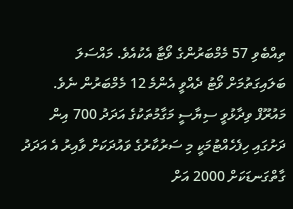ތިއްބެވި 57 މެމްބަރުންގެ ވޯޓާ އެކުއެވެ. މައްސަލަ ބަލައިގަތުމަށް ވޯޓު ދެއްވީ އެންމެ 12 މެމްބަރުން ނެވެ.
މައުރޫފް ވިދާޅުވީ ސިޔާސީ މަގާމުތަކުގެ އަދަދު 700 އިން ދަށުގައި ހިފެހެއްޓުމަކީ މި ސަރުކާރުގެ ވައުދަކަށް ވާއިރު އެ އަދަދު ގާތްގަނޑަކަށް 2000 އަށް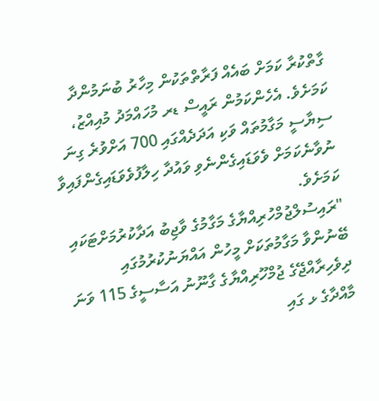ގާތްކުރާ ކަމަށް ބައެއް ފަރާތްތަކުން މިހާރު ބުނަމުންދާ ކަމަށެވެ. އެހެންކަމުން ރައީސް ޑރ މުހައްމަދު މުއިއްޒު، ސިޔާސީ މަގާމުތައް ވަކި އަދަދެއްގައި 700 އަށްވުރެ ގިނަ ނުވާނެކަމަށް ވެވަޑައިގެންނެވި ވައުދާ ހިލާފުވެވަޑައިގެންފައިވާ ކަމަށެވެ.
"ރައިސުލްޖުމްހުރިއްޔާގެ މަގާމުގެ ވާޖިބު އަދާކުރުމަށްޓަކައި ބޭނުންވާ މަގާމުތަކަށް މީހުން އައްޔަނުކުރުމުގައި ދިވެހިރާއްޖޭގެ ޖުމްހޫރިއްޔާގެ ގާނޫނު އަސާސީގެ 115 ވަނަ މާއްދާގެ ޅ ގައި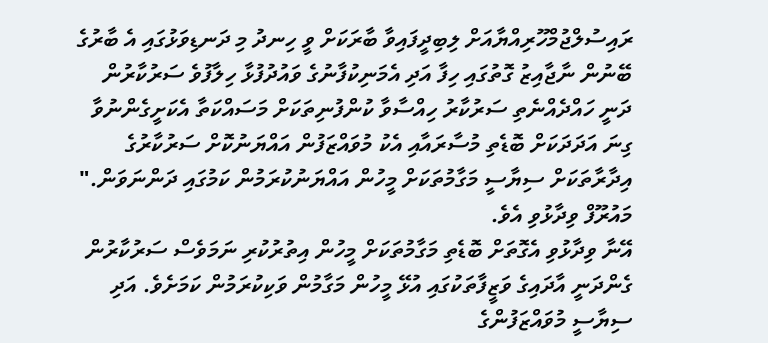ރައިސުލްޖުމްހޫރިއްޔާއަށް ލިބިދީފައިވާ ބާރަކަށް ވީ ހިނދު މި ދަނޑިވަޅުގައި އެ ބާރުގެ ބޭނުން ނާޖާއިޒު ގޮތުގައި ހިފާ އަދި އެމަނިކުފާނުގެ ވައުދުފުޅާ ހިލާފުވެ ސަރުކާރުން ދަނީ ހައްދެއްނެތި ސަރުކާރު ހިއްސާވާ ކުންފުނިތަކަށް މަސައްކަތާ އެކަށީގެންނުވާ ގިނަ އަދަދަކަށް ބޮޑެތި މުސާރައާއި އެކު މުވައްޒަފުން އައްޔަނުކޮށް ސަރުކާރުގެ އިދާރާތަކަށް ސިޔާސީ މަގާމުތަކަށް މީހުން އައްޔަނުކުރަމުން ކަމުގައި ދަންނަވަން." މައުރޫފް ވިދާޅުވި އެވެ.
އޭނާ ވިދާޅުވި އެގޮތަށް ބޮޑެތި މަގާމުތަކަށް މީހުން އިތުރުކުރި ނަމަވެސް ސަރުކާރުން ގެންދަނީ އާދައިގެ ވަޒީފާތަކުގައި އުޅޭ މީހުން މަގާމުން ވަކިކުރަމުން ކަމަށެވެ. އަދި ސިޔާސީ މުވައްޒަފުންގެ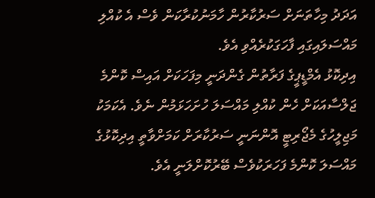އަދަދު މިހާތަނަށް ސަރުކާރުން ހާމަނުކުރާކަން ވެސް އެ ކުއްލި މައްސަލައިގައި ފާހަގަކުރެއްވި އެވެ.
އިދިކޮޅު އެމްޑީޕީގެ ފަރާތުން ގެންދަނީ މިފަހަކަށް އައިސް ކޮންމެ ޖަލްސާއަކަށް ހެން ކުއްލި މައްސަލަ ހުށަހަޅަމުން ނެވެ. އެކަމަކު މަޖިލީހުގެ މެޖޯރިޓީ އޮންނަނީ ސަރުކާރަށް ކަމަށްވާތީ އިދިކޮޅުގެ މައްސަލަ ކޮންމެ ފަހަރަކުވެސް ބޭރުކޮށްލަނީ އެވެ.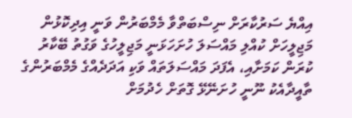އިއްޔެ ސަރުކާރަށް ނިސްބަތްވާ މެމްބަރުން ވަނީ އިދިކޮޅުން މަޖިލީހަށް ކުއްލި މައްސަލަ ހުށަހަޅަނީ މަޖިލީހުގެ ވަގުތު ބޭކާރު ކުރަން ކަމަށާއި، އެފަދަ މައްސަލަތައް ވަކި އަދަދެއްގެ މެމްބަރުންގެ ތާއީދާއެކު ނޫނީ ހުށަނޭޅޭ ގޮތަށް ހެދުމަށް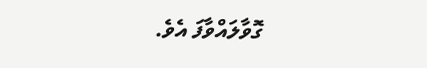ގޮވާލައްވާފަ އެވެ.